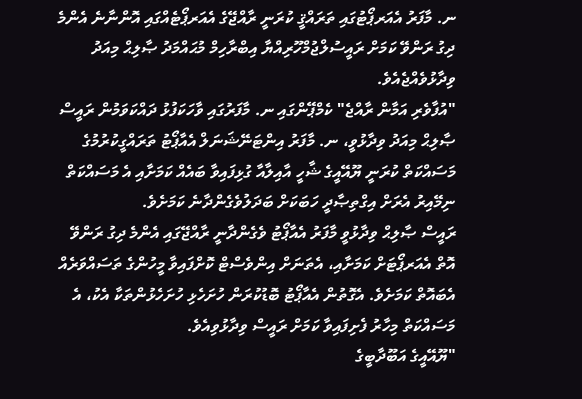ނ. މާފަރު އެއަރޕޯޓުގައި ތަރައްޤީ ކުރަނީ ރާއްޖޭގެ އެއަރޕޯޓެއްގައި އޮންނާނެ އެންމެ ދިގު ރަންވޭ ކަމަށް ރައީސުލްޖުމްހޫރިއްޔާ އިބްރާހިމް މުޙައްމަދު ޞާލިޙް މިއަދު ވިދާޅުވެއްޖެއެވެ.
"އުފާވެރި އަމާން ރާއްޖެ" ކެމްޕޭންގައި ނ. މާފަރުގައި ވާހަކަފުޅު ދައްކަވަމުން ރައީސް ޞާލިޙް މިއަދު ވިދާޅުވީ، ނ. މާފަރު އިންޓަނޭޝަނަލް އެއާޕޯޓު ތަރައްގީކުރުމުގެ މަސައްކަތް ކުރަނީ ޔޫއޭއީގެ ޝާހީ އާއިލާއާ ގުޅިފައިވާ ބައެއް ކަމަށާއި އެ މަސައްކަތް ނިމޭއިރު އެރަށް އިގްތިޞާދީ ހަބަކަށް ބަދަލުވެގެންދާނެ ކަމަށެވެ.
ރައީސް ޞާލިޙް ވިދާޅުވީ މާފަރު އެއާޕޯޓު ވެގެންދާނީ ރާއްޖޭގައި އެންމެ ދިގު ރަންވޭ އޮތް އެއަރޕޯޓަށް ކަމަށާއި، އެތަނަށް އިންވެސްޓް ކޮށްފައިވާ މީހުންގެ ތަސައްވަރެއް އެބައޮތް ކަމަށެވެ. އެގޮތުން އެއާޕޯޓު ބޮޑުކުރަން ހުށަހެޅި ހުށަހެޅުންތަކާ އެކު، އެ މަސައްކަތް މިހާރު ފެށިފައިވާ ކަމަށް ރައީސް ވިދާޅުވިއެވެ.
"ޔޫއޭއީގެ އަބޫދާބީގެ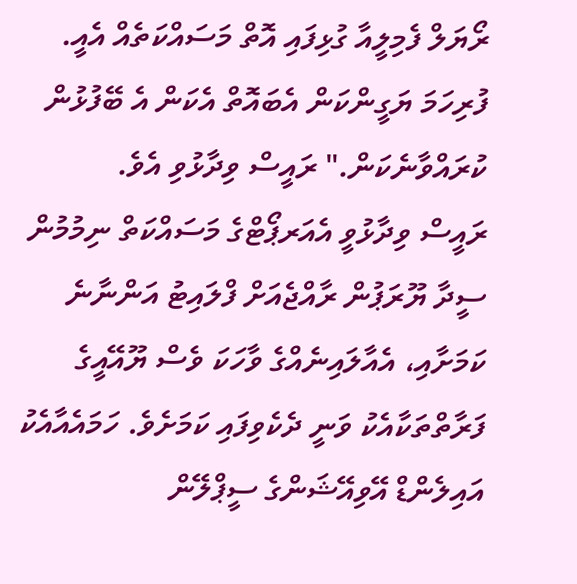ރޯޔަލް ފެމިލީއާ ގުޅިފައި އޮތް މަސައްކަތެއް އެއީ. ފުރިހަމަ ޔަގީންކަން އެބައޮތް އެކަން އެ ބޭފުޅުން ކުރައްވާނެކަން." ރައީސް ވިދާޅުވި އެވެ.
ރައީސް ވިދާޅުވީ އެއަރޕޯޓްގެ މަސައްކަތް ނިމުމުން ސީދާ ޔޫރަޕުން ރާއްޖެއަށް ފްލައިޓު އަންނާނެ ކަމަށާއި، އެއާލައިނެއްގެ ވާހަކަ ވެސް ޔޫއޭއީގެ ފަރާތްތަކާއެކު ވަނީ ދެކެވިފައި ކަމަށެވެ. ހަމައެއާއެކު އައިލެންޑް އޭވިއޭޝަންގެ ސީޕްލޭން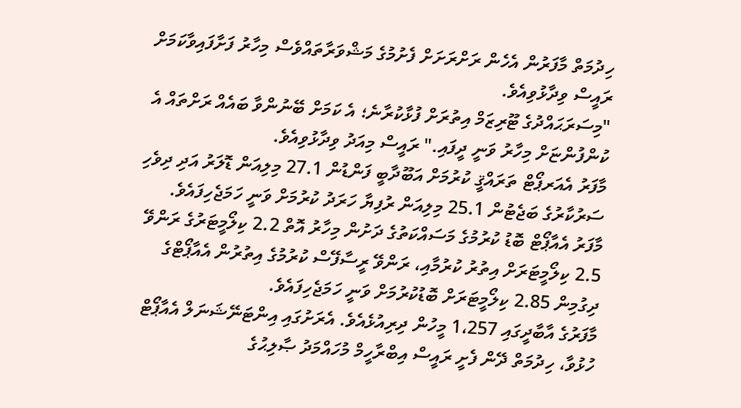ހިދުމަތް މާފަރުން އެހެން ރަށްރަށަށް ފެށުމުގެ މަޝްވަރާތައްވެސް މިހާރު ފަށާފައިވާކަމަށް ރައީސް ވިދާޅުވިއެވެ.
"މިސަރަޙައްދުގެ ޓޫރިޒަމް އިތުރަށް ފުޅާކުރާނެ؛ އެ ކަމަށް ބޭނުންވާ ބައެއް ރަށްތައް އެ ކުންފުންޏަށް މިހާރު ވަނީ ދީފައި." ރައީސް މިއަދު ވިދާޅުވިއެވެ.
މާފަރު އެއަރޕޯޓް ތަރައްޤީ ކުރުމަށް އަބޫދާބީ ފަންޑުން 27.1 މިލިއަން ޑޮލަރު އަދި ދިވެހި ސަރުކާރުގެ ބަޖެޓުން 25.1 މިލިއަން ރުފިޔާ ހަރަދު ކުރުމަށް ވަނީ ހަމަޖެހިފައެވެ. މާފަރު އެއާޕޯޓް ބޮޑު ކުރުމުގެ މަސައްކަތުގެ ދަށުން މިހާރު އޮތް 2.2 ކިލޯމީޓަރުގެ ރަންވޭ 2.5 ކިލޯމީޓަރަށް އިތުރު ކުރުމާއި، ރަންވޭ ރީސާފޭސް ކުރުމުގެ އިތުރުން އެއާޕޯޓްގެ ދިގުމިން 2.85 ކިލޯމީޓަރަށް ބޮޑުކުރުމަށް ވަނީ ހަމަޖެހިފައެވެ.
މާފަރުގެ އާބާދީގައި 1،257 މީހުން ދިރިއުޅެއެވެ. އެރަށުގައި އިންޓަނޭޝަނަލް އެއާޕޯޓް ހުޅުވާ، ހިދުމަތް ދޭން ފެށީ ރައީސް އިބްރާހީމް މުހައްމަދު ޞާލިޙުގެ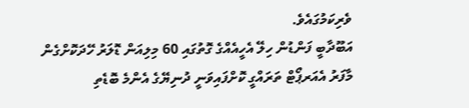ވެރިކަމުގައެވެ.
އަބޫދާބީ ފަންޑުން ހިލޭ އެހީއެއްގެ ގޮތުގައި 60 މިލިއަން ޑޮލަރު ހޭދަކޮށްގެން މާފަރު އެއަރޕޯޓް ތަރައްގީ ކޮށްފައިވަނީ ދުނިޔޭގެ އެންމެ ބޮޑެތި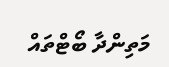މަތިންދާ ބޯޓްތައް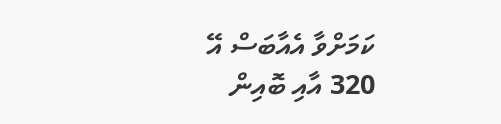ކަމަށްވާ އެއާބަސް އޭ 320 އާއި ބޮއިން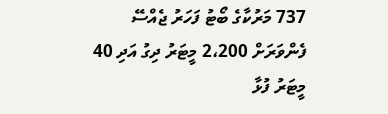737 މަރުކާގެ ބޯޓު ފަހަރު ޖެއްސޭ ފެންވަރަށް 2،200 މީޓަރު ދިގު އަދި 40 މީޓަރު ފުޅާ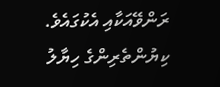ރަންވޭއަކާއި އެކުގައެވެ.
ކިޔުންތެރިންގެ ހިޔާލު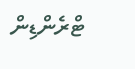ޓްރެންޑިން